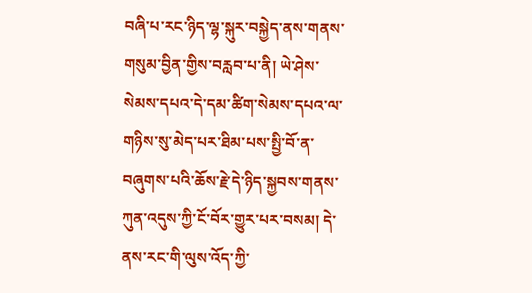བཞི་པ་རང་ཉིད་ལྷ་སྐུར་བསྐྱེད་ནས་གནས་གསུམ་བྱིན་གྱིས་བརླབ་པ་ནི། ཡེ་ཤེས་སེམས་དཔའ་དེ་དམ་ཚིག་སེམས་དཔའ་ལ་གཉིས་སུ་མེད་པར་ཐིམ་པས་སྤྱི་བོ་ན་བཞུགས་པའི་ཆོས་རྗེ་དེ་ཉིད་སྐྱབས་གནས་ཀུན་འདུས་ཀྱི་ངོ་བོར་གྱུར་པར་བསམ། དེ་ནས་རང་གི་ལུས་འོད་ཀྱི་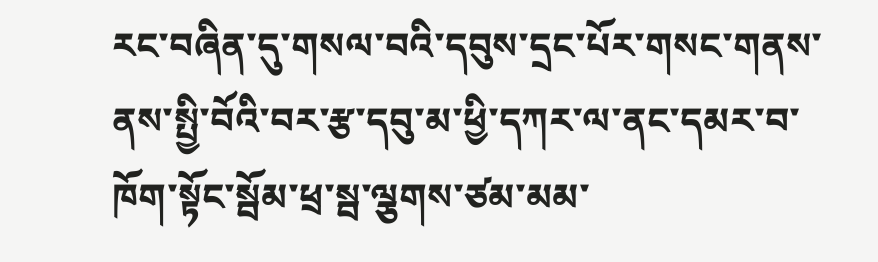རང་བཞིན་དུ་གསལ་བའི་དབུས་དྲང་པོར་གསང་གནས་ནས་སྤྱི་བོའི་བར་རྩ་དབུ་མ་ཕྱི་དཀར་ལ་ནང་དམར་བ་ཁོག་སྟོང་སྦོམ་ཕྲ་སྦ་ལྕགས་ཙམ་མམ་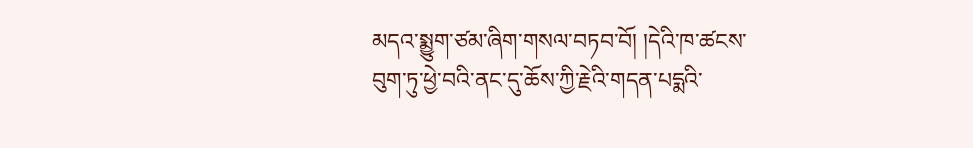མདའ་སྨྱུག་ཙམ་ཞིག་གསལ་བཏབ་བོ། །དེའི་ཁ་ཚངས་བུག་ཏུ་ཕྱེ་བའི་ནང་དུ་ཆོས་ཀྱི་རྗེའི་གདན་པདྨའི་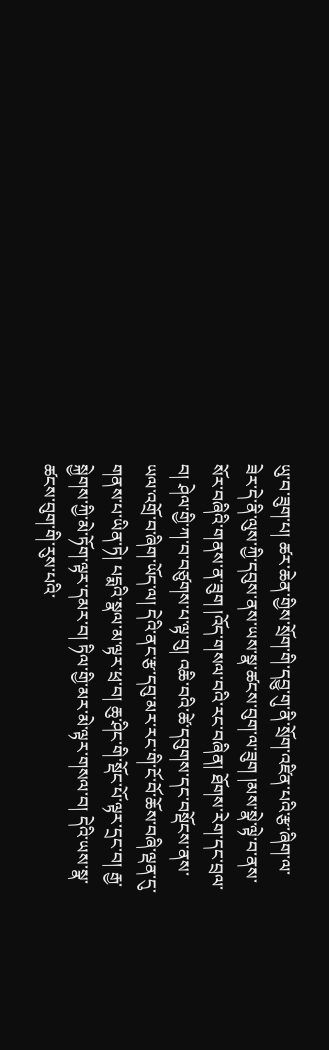ཡུ་བ་ཟུག་པ། ཚར་ཆེན་གྱིས་སྲོག་གི་དབྱུ་གུ་ནི་སྲོག་འཛིན་པའི་རྩ་ཞིག་ལ་ཟེར་དེ་ནི་ལུས་ཀྱི་དབུས་ནས་ཡས་སྣ་ཚངས་བུག་ལ་ཟུག །མས་སྣེ་ལྟེ་བ་ནས་སོར་བཞིའི་གནས་ན་ཟུག །འོད་གསལ་བའི་རང་བཞིན། ཐོགས་རེག་དང་བྲལ་བ། ཤེལ་གྱི་ཀ་བ་བཙུགས་པ་ལྟ་བུ། འཆི་བའི་ཚེ་དབུགས་དང་བསྡོངས་ནས་ཡལ་འགྲོ་བ་ཞིག་ཡོད་ལ། དེའི་ནང་རྩ་དབུ་མར་རང་གི་ངོ་བོ་ཆོས་བཞི་ལྡན་དུ་གནས་པ་ཡིན་ཏེ། པདྨའི་སྣལ་མ་ལྟར་ཕྲ་བ། ཆུ་ཤིང་གི་སྡོང་པོ་ལྟར་དྲང་བ། རྒྱ་སྐྱེགས་ཀྱི་མེ་ཏོག་ལྟར་དམར་བ། ཏིལ་གྱི་མར་མེ་ལྟར་གསལ་བ། དེའི་ཡས་སྣ་ཚངས་བུག་གི་རུས་པའི་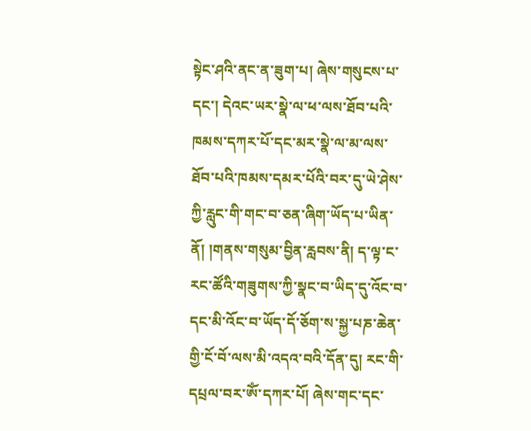སྟེང་ཤའི་ནང་ན་ཟུག་པ། ཞེས་གསུངས་པ་དང་། དེའང་ཡར་སྣེ་ལ་ཕ་ལས་ཐོབ་པའི་ཁམས་དཀར་པོ་དང་མར་སྣེ་ལ་མ་ལས་ཐོབ་པའི་ཁམས་དམར་པོའི་བར་དུ་ཡེ་ཤེས་ཀྱི་རླུང་གི་གང་བ་ཅན་ཞིག་ཡོད་པ་ཡིན་ནོ། །གནས་གསུམ་བྱིན་རླབས་ནི། ད་ལྟ་ང་རང་ཚོའི་གཟུགས་ཀྱི་སྣང་བ་ཡིད་དུ་འོང་བ་དང་མི་འོང་བ་ཡོད་དོ་ཅོག་ས་སྐྱ་པཎ་ཆེན་གྱི་ངོ་བོ་ལས་མི་འདའ་བའི་དོན་དུ། རང་གི་དཔྲལ་བར་ཨོཾ་དཀར་པོ། ཞེས་གང་དང་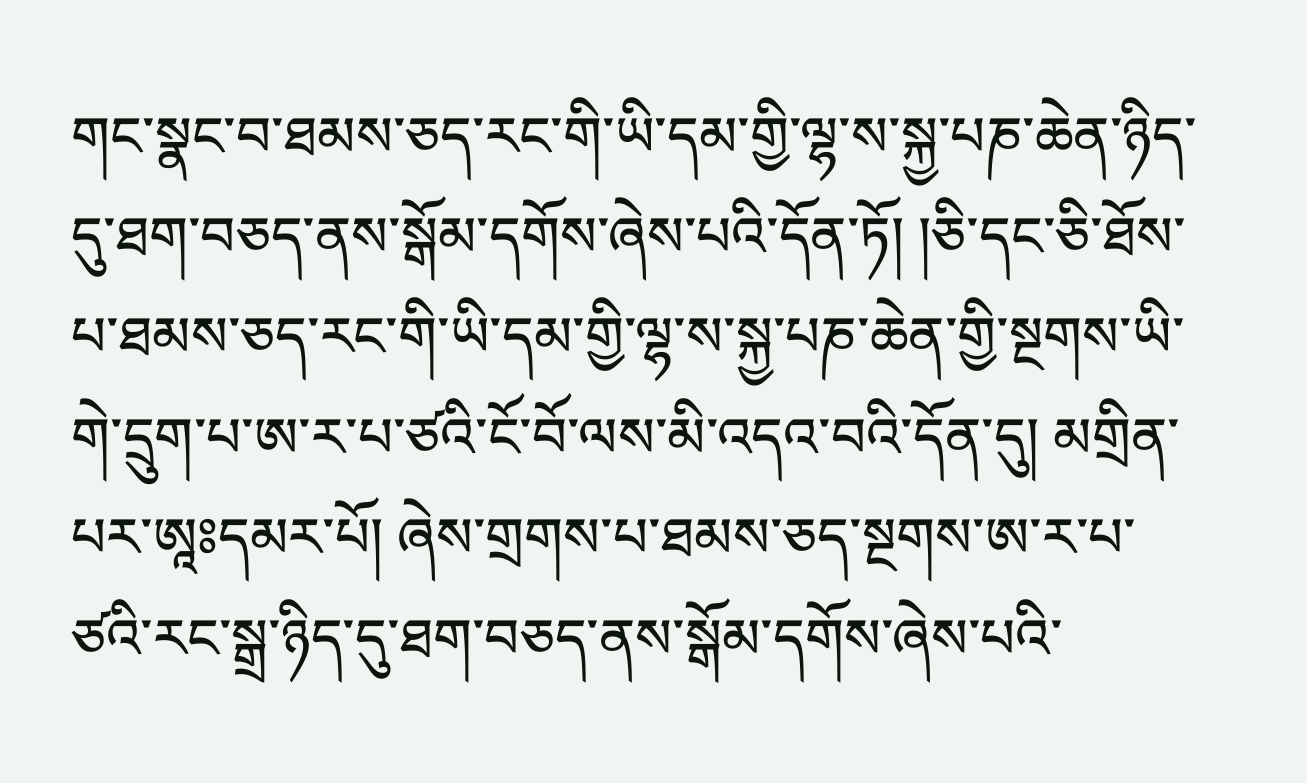གང་སྣང་བ་ཐམས་ཅད་རང་གི་ཡི་དམ་གྱི་ལྷ་ས་སྐྱ་པཎ་ཆེན་ཉིད་དུ་ཐག་བཅད་ནས་སྒོམ་དགོས་ཞེས་པའི་དོན་ཏོ། །ཅི་དང་ཅི་ཐོས་པ་ཐམས་ཅད་རང་གི་ཡི་དམ་གྱི་ལྷ་ས་སྐྱ་པཎ་ཆེན་གྱི་སྔགས་ཡི་གེ་དྲུག་པ་ཨ་ར་པ་ཙའི་ངོ་བོ་ལས་མི་འདའ་བའི་དོན་དུ། མགྲིན་པར་ཨཱཿདམར་པོ། ཞེས་གྲགས་པ་ཐམས་ཅད་སྔགས་ཨ་ར་པ་ཙའི་རང་སྒྲ་ཉིད་དུ་ཐག་བཅད་ནས་སྒོམ་དགོས་ཞེས་པའི་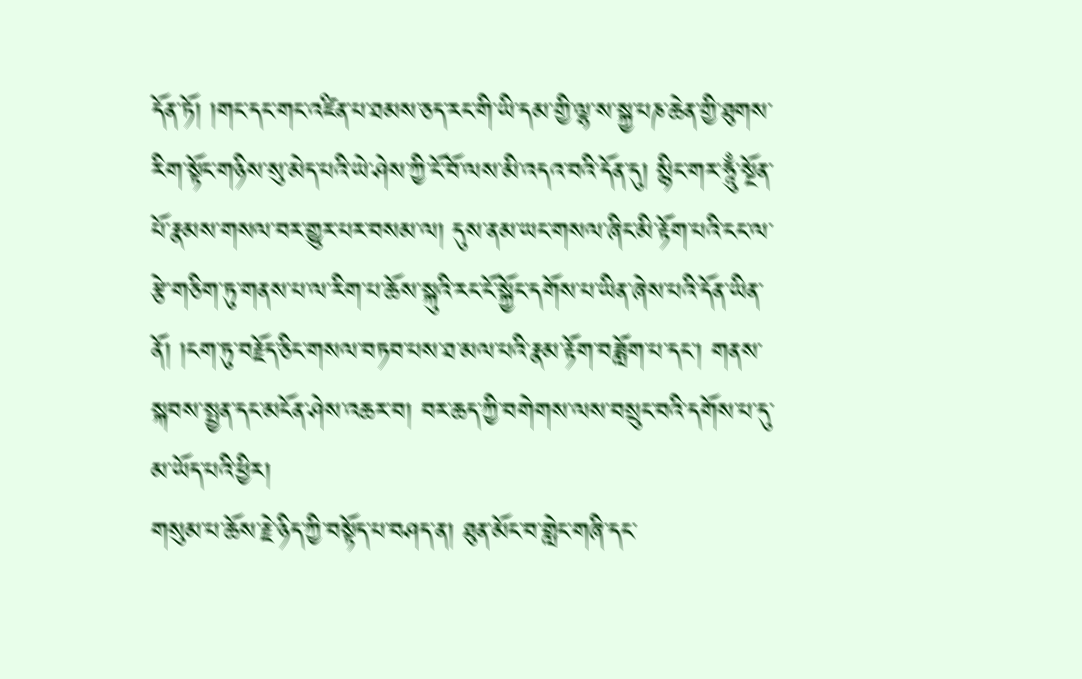དོན་ཏོ། །གང་དང་གང་འཛིན་པ་ཐམས་ཅད་རང་གི་ཡི་དམ་གྱི་ལྷ་ས་སྐྱ་པཎ་ཆེན་གྱི་ཐུགས་རིག་སྟོང་གཉིས་སུ་མེད་པའི་ཡེ་ཤེས་ཀྱི་ངོ་བོ་ལས་མི་འདའ་བའི་དོན་དུ། སྙིང་གར་ཧཱུྃ་སྔོན་པོ་རྣམས་གསལ་བར་གྱུར་པར་བསམ་ལ། དུས་ནམ་ཡང་གསལ་ཞིང་མི་རྟོག་པའི་ངང་ལ་རྩེ་གཅིག་ཏུ་གནས་པ་ལ་རིག་པ་ཆོས་སྐུའི་རང་ངོ་སྐྱོང་དགོས་པ་ཡིན་ཞེས་པའི་དོན་ཡིན་ནོ། །ངག་ཏུ་བརྗོད་ཅིང་གསལ་བཏབ་པས་ཐ་མལ་པའི་རྣམ་རྟོག་བཟློག་པ་དང་། གནས་སྐབས་སྤྱན་དང་མངོན་ཤེས་འཆར་བ། བར་ཆད་ཀྱི་བགེགས་ལས་བསྲུང་བའི་དགོས་པ་དུ་མ་ཡོད་པའི་ཕྱིར།
གསུམ་པ་ཆོས་རྗེ་ཉིད་ཀྱི་བསྟོད་པ་བཤད་ན། ཐུན་མོང་བ་གླེང་གཞི་དང་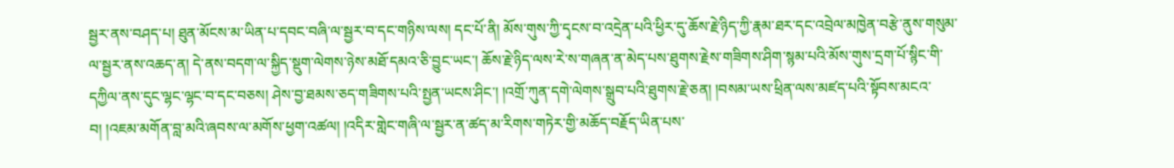སྦྱར་ནས་བཤད་པ། ཐུན་མོངས་མ་ཡིན་པ་དབང་བཞི་ལ་སྦྱར་བ་དང་གཉིས་ལས། དང་པོ་ནི། མོས་གུས་ཀྱི་དྭངས་བ་འདྲེན་པའི་ཕྱིར་དུ་ཆོས་རྗེ་ཉིད་ཀྱི་རྣམ་ཐར་དང་འབྲེལ་མཁྱེན་བརྩེ་ནུས་གསུམ་ལ་སྦྱར་ནས་འཆད་ན། དེ་ནས་བདག་ལ་སྐྱིད་སྡུག་ལེགས་ཉེས་མཐོ་དམའ་ཅི་བྱུང་ཡང་། ཆོས་རྗེ་ཉིད་ལས་རེ་ས་གཞན་ན་མེད་པས་ཐུགས་རྗེས་གཟིགས་ཤིག་སྙམ་པའི་མོས་གུས་དྲག་པོ་སྙིང་གི་དཀྱིལ་ནས་དུང་ལྷང་ལྷང་བ་དང་བཅས། ཤེས་བྱ་ཐམས་ཅད་གཟིགས་པའི་སྤྱན་ཡངས་ཤིང་། །འགྲོ་ཀུན་དགེ་ལེགས་སྒྲུབ་པའི་ཐུགས་རྗེ་ཅན། །བསམ་ཡས་ཕྲིན་ལས་མཛད་པའི་སྟོབས་མངའ་བ། །འཇམ་མགོན་བླ་མའི་ཞབས་ལ་མགོས་ཕྱག་འཚལ། །འདིར་གླེང་གཞི་ལ་སྦྱར་ན་ཚད་མ་རིགས་གཏེར་གྱི་མཆོད་བརྗོད་ཡིན་པས་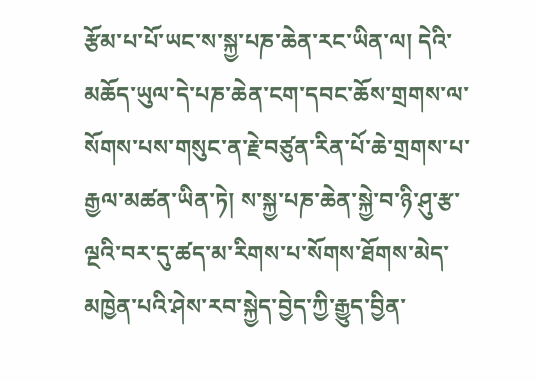རྩོམ་པ་པོ་ཡང་ས་སྐྱ་པཎ་ཆེན་རང་ཡིན་ལ། དེའི་མཆོད་ཡུལ་དེ་པཎ་ཆེན་ངག་དབང་ཆོས་གྲགས་ལ་སོགས་པས་གསུང་ན་རྗེ་བཙུན་རིན་པོ་ཆེ་གྲགས་པ་རྒྱལ་མཚན་ཡིན་ཏེ། ས་སྐྱ་པཎ་ཆེན་སྐྱེ་བ་ཉི་ཤུ་རྩ་ལྔའི་བར་དུ་ཚད་མ་རིགས་པ་སོགས་ཐོགས་མེད་མཁྱེན་པའི་ཤེས་རབ་སྐྱེད་བྱེད་ཀྱི་རྒྱུད་བྱིན་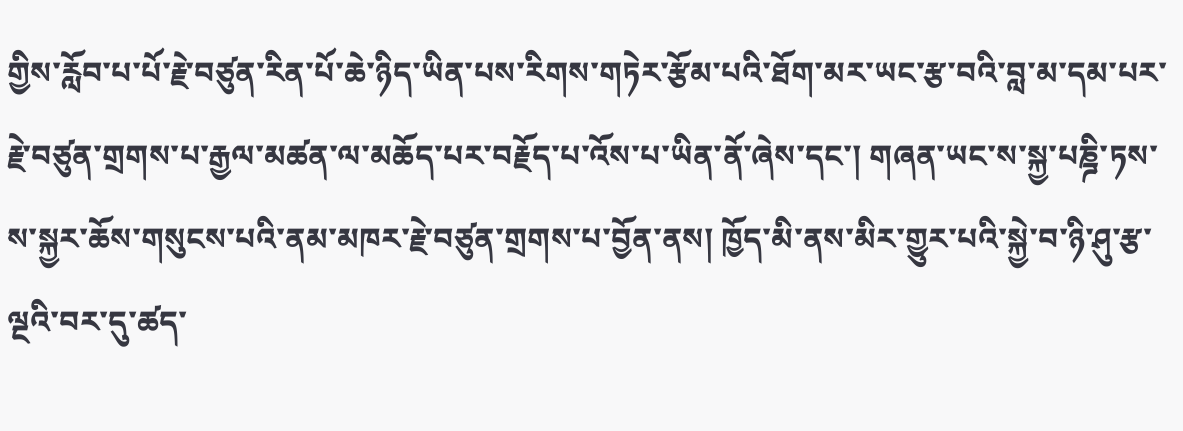གྱིས་རློབ་པ་པོ་རྗེ་བཙུན་རིན་པོ་ཆེ་ཉིད་ཡིན་པས་རིགས་གཏེར་རྩོམ་པའི་ཐོག་མར་ཡང་རྩ་བའི་བླ་མ་དམ་པར་རྗེ་བཙུན་གྲགས་པ་རྒྱལ་མཚན་ལ་མཆོད་པར་བརྗོད་པ་འོས་པ་ཡིན་ནོ་ཞེས་དང་། གཞན་ཡང་ས་སྐྱ་པཎྜི་ཏས་ས་སྐྱར་ཆོས་གསུངས་པའི་ནམ་མཁར་རྗེ་བཙུན་གྲགས་པ་བྱོན་ནས། ཁྱོད་མི་ནས་མིར་གྱུར་པའི་སྐྱེ་བ་ཉི་ཤུ་རྩ་ལྔའི་བར་དུ་ཚད་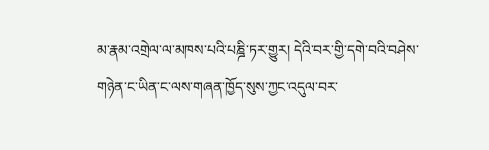མ་རྣམ་འགྲེལ་ལ་མཁས་པའི་པཎྜི་ཏར་གྱུར། དེའི་བར་གྱི་དགེ་བའི་བཤེས་གཉེན་ང་ཡིན་ང་ལས་གཞན་ཁྱོད་སུས་ཀྱང་འདུལ་བར་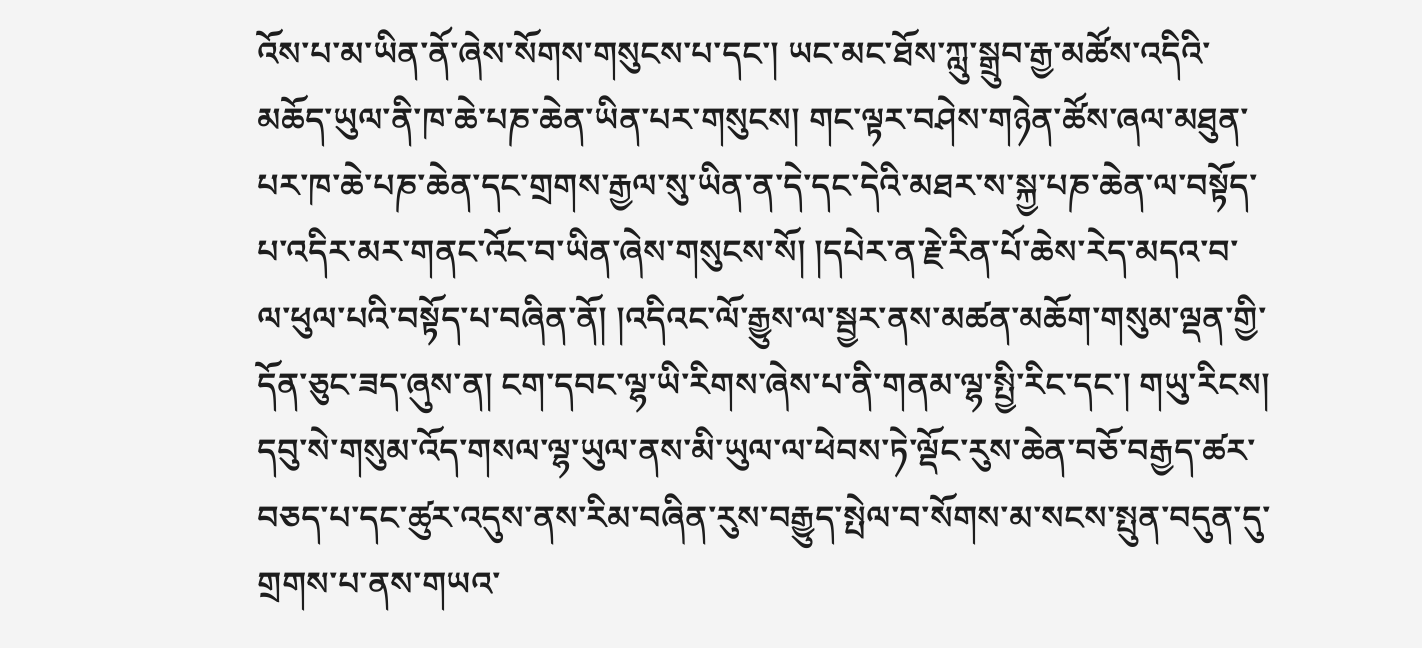འོས་པ་མ་ཡིན་ནོ་ཞེས་སོགས་གསུངས་པ་དང་། ཡང་མང་ཐོས་ཀླུ་སྒྲུབ་རྒྱ་མཚོས་འདིའི་མཆོད་ཡུལ་ནི་ཁ་ཆེ་པཎ་ཆེན་ཡིན་པར་གསུངས། གང་ལྟར་བཤེས་གཉེན་ཚོས་ཞལ་མཐུན་པར་ཁ་ཆེ་པཎ་ཆེན་དང་གྲགས་རྒྱལ་སུ་ཡིན་ན་དེ་དང་དེའི་མཐར་ས་སྐྱ་པཎ་ཆེན་ལ་བསྟོད་པ་འདིར་མར་གནང་འོང་བ་ཡིན་ཞེས་གསུངས་སོ། །དཔེར་ན་རྗེ་རིན་པོ་ཆེས་རེད་མདའ་བ་ལ་ཕུལ་པའི་བསྟོད་པ་བཞིན་ནོ། །འདིའང་ལོ་རྒྱུས་ལ་སྦྱར་ནས་མཚན་མཆོག་གསུམ་ལྡན་གྱི་དོན་ཅུང་ཟད་ཞུས་ན། ངག་དབང་ལྷ་ཡི་རིགས་ཞེས་པ་ནི་གནམ་ལྷ་སྤྱི་རིང་དང་། གཡུ་རིངས། དབུ་སེ་གསུམ་འོད་གསལ་ལྷ་ཡུལ་ནས་མི་ཡུལ་ལ་ཕེབས་ཏེ་ལྡོང་རུས་ཆེན་བཅོ་བརྒྱད་ཚར་བཅད་པ་དང་ཚུར་འདུས་ནས་རིམ་བཞིན་རུས་བརྒྱུད་སྤེལ་བ་སོགས་མ་སངས་སྤུན་བདུན་དུ་གྲགས་པ་ནས་གཡའ་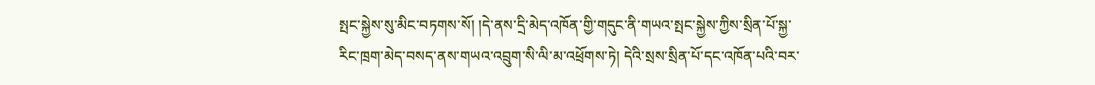སྤང་སྐྱེས་སུ་མིང་བཏགས་སོ། །དེ་ནས་དྲི་མེད་འཁོན་གྱི་གདུང་ནི་གཡའ་སྤང་སྐྱེས་ཀྱིས་སྲིན་པོ་སྐྱ་རིང་ཁྲག་མེད་བསད་ནས་གཡའ་འབྲུག་སི་ལི་མ་འཕྲོགས་ཏེ། དེའི་སྲས་སྲིན་པོ་དང་འཁོན་པའི་བར་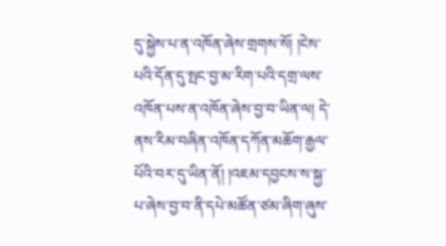དུ་སྐྱེས་པ་ན་འཁོན་ཞེས་གྲགས་སོ། །ངེས་པའི་དོན་དུ་སྤང་བྱ་མ་རིག་པའི་དགྲ་ལས་འཁོན་པས་ན་འཁོན་ཞེས་བྱ་བ་ཡིན་ལ། དེ་ནས་རིམ་བཞིན་འཁོན་དཀོན་མཆོག་རྒྱལ་པོའི་བར་དུ་ཡིན་ནོ། །འཇམ་དབྱངས་ས་སྐྱ་པ་ཞེས་བྱ་བ་ནི་དཔེ་མཚོན་ཙམ་ཞིག་ཞུས་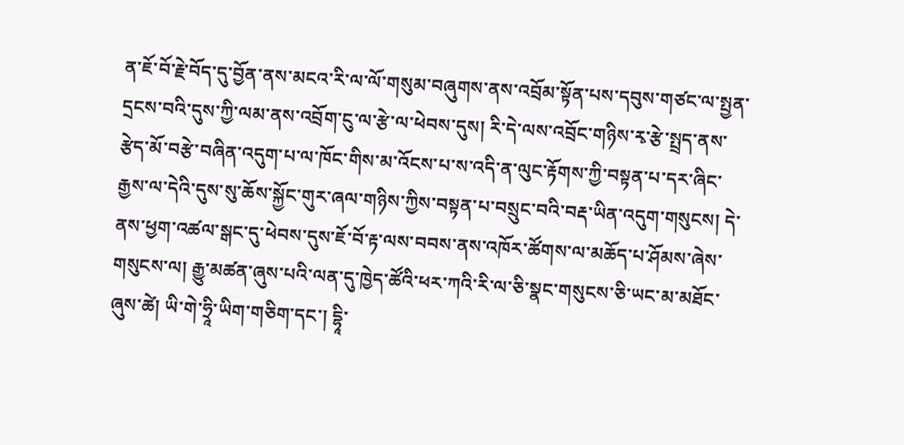ན་ཇོ་བོ་རྗེ་བོད་དུ་བྱོན་ནས་མངའ་རི་ལ་ལོ་གསུམ་བཞུགས་ནས་འབྲོམ་སྟོན་པས་དབུས་གཙང་ལ་སྤྱན་དྲངས་བའི་དུས་ཀྱི་ལམ་ནས་འབྲོག་ངུ་ལ་རྩེ་ལ་ཕེབས་དུས། རི་དེ་ལས་འབྲོང་གཉིས་རྭ་རྩེ་སྤྲད་ནས་རྩེད་མོ་བརྩེ་བཞིན་འདུག་པ་ལ་ཁོང་གིས་མ་འོངས་པ་ས་འདི་ན་ལུང་རྟོགས་ཀྱི་བསྟན་པ་དར་ཞིང་རྒྱས་ལ་དེའི་དུས་སུ་ཆོས་སྐྱོང་གུར་ཞལ་གཉིས་ཀྱིས་བསྟན་པ་བསྲུང་བའི་བརྡ་ཡིན་འདུག་གསུངས། དེ་ནས་ཕྱག་འཚལ་སྒང་དུ་ཕེབས་དུས་ཇོ་བོ་རྟ་ལས་བབས་ནས་འཁོར་ཚོགས་ལ་མཆོད་པ་ཤོམས་ཞེས་གསུངས་ལ། རྒྱུ་མཚན་ཞུས་པའི་ལན་དུ་ཁྱེད་ཚོའི་ཕར་ཀའི་རི་ལ་ཅི་སྣང་གསུངས་ཅི་ཡང་མ་མཐོང་ཞུས་ཚེ། ཡི་གེ་ཧྲཱི་ཡིག་གཅིག་དང་། དྷཱི་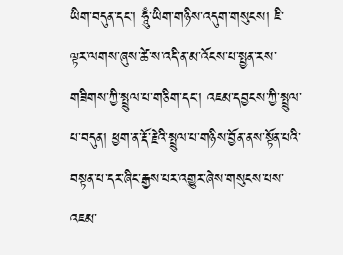ཡིག་བདུན་དང་། ཧཱུྃ་ཡིག་གཉིས་འདུག་གསུངས། ཇི་ལྟར་ལགས་ཞུས་ཚེ་ས་འདི་ན་མ་འོངས་པ་སྤྱན་རས་གཟིགས་ཀྱི་སྤྲུལ་པ་གཅིག་དང་། འཇམ་དབྱངས་ཀྱི་སྤྲུལ་པ་བདུན། ཕྱག་ན་རྡོ་རྗེའི་སྤྲུལ་པ་གཉིས་བྱོན་ནས་སྟོན་པའི་བསྟན་པ་དར་ཞིང་རྒྱས་པར་འགྱུར་ཞེས་གསུངས་པས་འཇམ་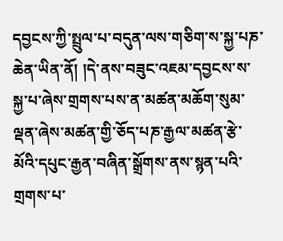དབྱངས་ཀྱི་སྤྲུལ་པ་བདུན་ལས་གཅིག་ས་སྐྱ་པཎ་ཆེན་ཡིན་ནོ། །དེ་ནས་བཟུང་འཇམ་དབྱངས་ས་སྐྱ་པ་ཞེས་གྲགས་པས་ན་མཚན་མཆོག་སུམ་ལྡན་ཞེས་མཚན་གྱི་ཅོད་པཎ་རྒྱལ་མཚན་རྩེ་མོའི་དཔུང་རྒྱན་བཞིན་སྒྲོགས་ནས་སྙན་པའི་གྲགས་པ་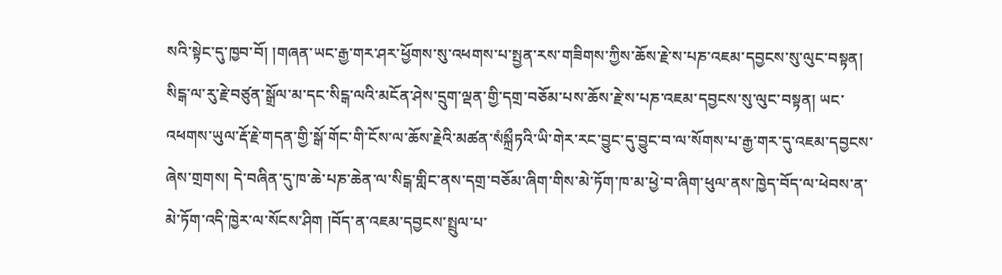སའི་སྟེང་དུ་ཁྱབ་བོ། །གཞན་ཡང་རྒྱ་གར་ཤར་ཕྱོགས་སུ་འཕགས་པ་སྤྱན་རས་གཟིགས་ཀྱིས་ཆོས་རྗེ་ས་པཎ་འཇམ་དབྱངས་སུ་ལུང་བསྟན། སིངྒ་ལ་རུ་རྗེ་བཙུན་སྒྲོལ་མ་དང་སིངྒ་ལའི་མངོན་ཤེས་དྲུག་ལྡན་གྱི་དགྲ་བཅོམ་པས་ཆོས་རྗེ་ས་པཎ་འཇམ་དབྱངས་སུ་ལུང་བསྟན། ཡང་འཕགས་ཡུལ་རྡོ་རྗེ་གདན་གྱི་སྒོ་གོང་གི་ངོས་ལ་ཆོས་རྗེའི་མཚན་སཾསྐྲྀཏའི་ཡི་གེར་རང་བྱུང་དུ་བྱུང་བ་ལ་སོགས་པ་རྒྱ་གར་དུ་འཇམ་དབྱངས་ཞེས་གྲགས། དེ་བཞིན་དུ་ཁ་ཆེ་པཎ་ཆེན་ལ་སིངྒ་གླིང་ནས་དགྲ་བཅོམ་ཞིག་གིས་མེ་ཏོག་ཁ་མ་ཕྱེ་བ་ཞིག་ཕུལ་ནས་ཁྱེད་བོད་ལ་ཕེབས་ན་མེ་ཏོག་འདི་ཁྱེར་ལ་སོངས་ཤིག །བོད་ན་འཇམ་དབྱངས་སྤྲུལ་པ་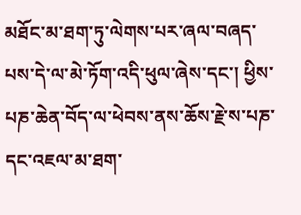མཐོང་མ་ཐག་ཏུ་ལེགས་པར་ཞལ་བཞད་པས་དེ་ལ་མེ་ཏོག་འདི་ཕུལ་ཞེས་དང་། ཕྱིས་པཎ་ཆེན་བོད་ལ་ཕེབས་ནས་ཆོས་རྗེ་ས་པཎ་དང་འཇལ་མ་ཐག་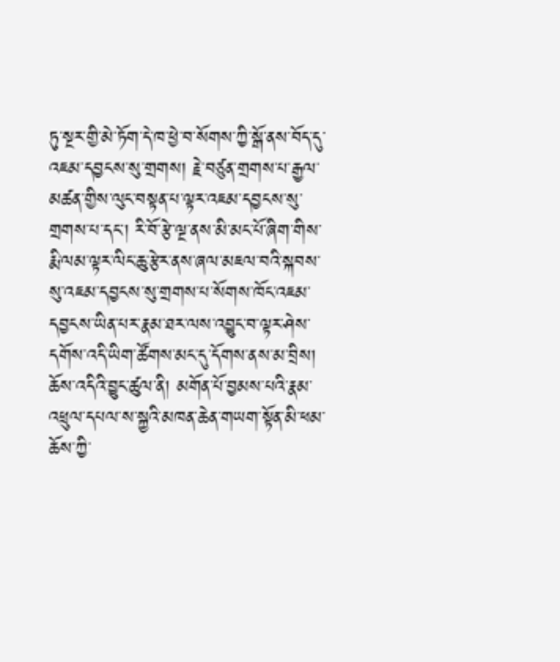ཏུ་སྔར་གྱི་མེ་ཏོག་དེ་ཁ་ཕྱེ་བ་སོགས་ཀྱི་སྒོ་ནས་བོད་དུ་འཇམ་དབྱངས་སུ་གྲགས། རྗེ་བཙུན་གྲགས་པ་རྒྱལ་མཚན་གྱིས་ལུང་བསྟན་པ་ལྟར་འཇམ་དབྱངས་སུ་གྲགས་པ་དང་། རི་བོ་རྩེ་ལྔ་ནས་མི་མང་པོ་ཞིག་གིས་རྨི་ལམ་ལྟར་ལིང་ཆུ་རྩེར་ནས་ཞལ་མཇལ་བའི་སྐབས་སུ་འཇམ་དབྱངས་སུ་གྲགས་པ་སོགས་ཁོང་འཇམ་དབྱངས་ཡིན་པར་རྣམ་ཐར་ལས་འབྱུང་བ་ལྟར་ཤེས་དགོས་འདི་ཡིག་ཚོགས་མང་དུ་དོགས་ནས་མ་བྲིས། ཆོས་འདིའི་བྱུང་ཚུལ་ནི། མགོན་པོ་བྱམས་པའི་རྣམ་འཕྲུལ་དཔལ་ས་སྐྱའི་མཁན་ཆེན་གཡག་སྟོན་མི་ཕམ་ཆོས་ཀྱི་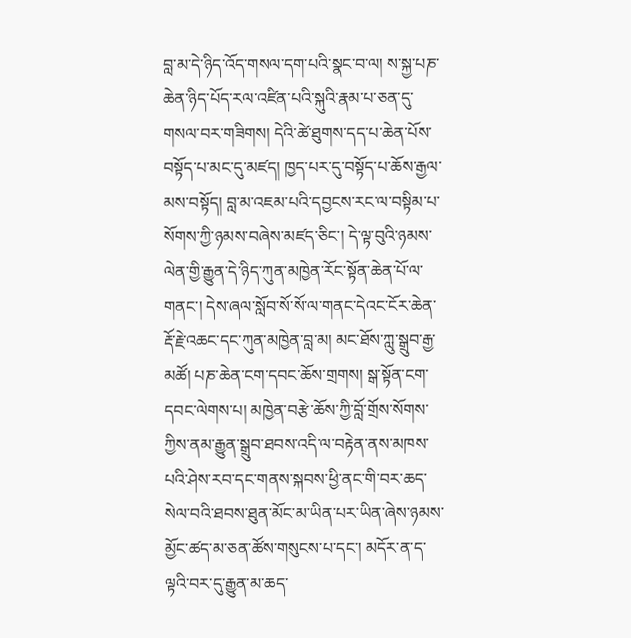བླ་མ་དེ་ཉིད་འོད་གསལ་དག་པའི་སྣང་བ་ལ། ས་སྐྱ་པཎ་ཆེན་ཉིད་པོད་རལ་འཛིན་པའི་སྐུའི་རྣམ་པ་ཅན་དུ་གསལ་བར་གཟིགས། དེའི་ཚེ་ཐུགས་དད་པ་ཆེན་པོས་བསྟོད་པ་མང་དུ་མཛད། ཁྱད་པར་དུ་བསྟོད་པ་ཆོས་རྒྱལ་མས་བསྟོད། བླ་མ་འཇམ་པའི་དབྱངས་རང་ལ་བསྟིམ་པ་སོགས་ཀྱི་ཉམས་བཞེས་མཛད་ཅིང་། དེ་ལྟ་བུའི་ཉམས་ལེན་གྱི་རྒྱུན་དེ་ཉིད་ཀུན་མཁྱེན་རོང་སྟོན་ཆེན་པོ་ལ་གནང་། དེས་ཞལ་སློབ་སོ་སོ་ལ་གནང་དེའང་ངོར་ཆེན་རྡོ་རྗེ་འཆང་དང་ཀུན་མཁྱེན་བླ་མ། མང་ཐོས་ཀླུ་སྒྲུབ་རྒྱ་མཚོ། པཎ་ཆེན་ངག་དབང་ཆོས་གྲགས། སྒ་སྟོན་ངག་དབང་ལེགས་པ། མཁྱེན་བརྩེ་ཆོས་ཀྱི་བློ་གྲོས་སོགས་ཀྱིས་ནམ་རྒྱུན་སྒྲུབ་ཐབས་འདི་ལ་བརྟེན་ནས་མཁས་པའི་ཤེས་རབ་དང་གནས་སྐབས་ཕྱི་ནང་གི་བར་ཆད་སེལ་བའི་ཐབས་ཐུན་མོང་མ་ཡིན་པར་ཡིན་ཞེས་ཉམས་མྱོང་ཚད་མ་ཅན་ཚོས་གསུངས་པ་དང་། མདོར་ན་ད་ལྟའི་བར་དུ་རྒྱུན་མ་ཆད་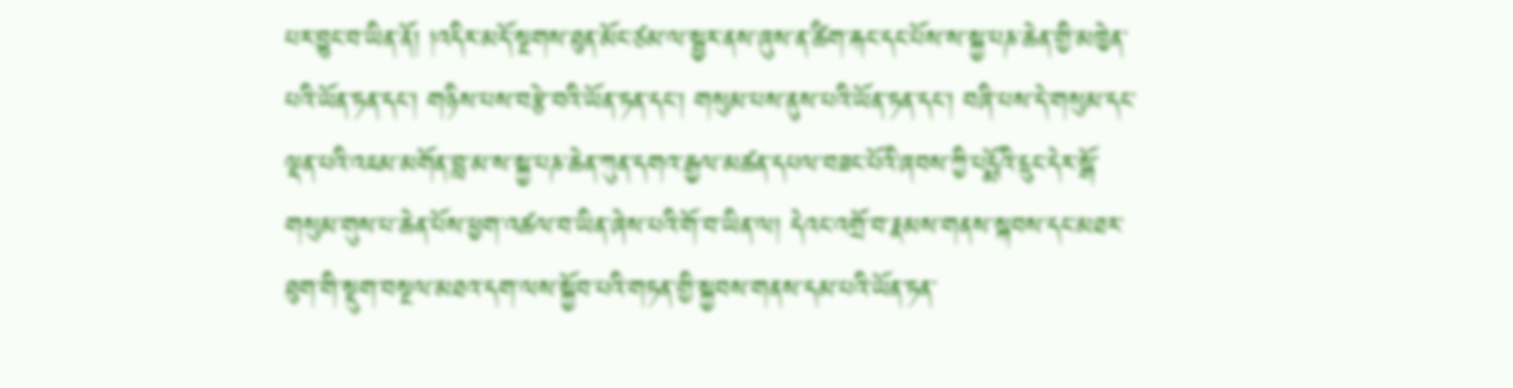པར་བྱུང་བ་ཡིན་ནོ། །འདིར་མདོ་སྔགས་ཐུན་མོང་ཙམ་ལ་སྦྱར་ནས་ཞུས་ན་ཚིག་རྐང་དང་པོས་ས་སྐྱ་པཎ་ཆེན་གྱི་མཁྱེན་པའི་ཡོན་ཏན་དང་། གཉིས་པས་བརྩེ་བའི་ཡོན་ཏན་དང་། གསུམ་པས་ནུས་པའི་ཡོན་ཏན་དང་། བཞི་པས་དེ་གསུམ་དང་ལྡན་པའི་འཇམ་མགོན་བླ་མ་ས་སྐྱ་པཎ་ཆེན་ཀུན་དགའ་རྒྱལ་མཚན་དཔལ་བཟང་པོའི་ཞབས་ཀྱི་པདྨོའི་དྲུང་དེར་སྒོ་གསུམ་གུས་པ་ཆེན་པོས་ཕྱག་འཚལ་བ་ཡིན་ཞེས་པའི་གོ་བ་ཡིན་ལ། དེའང་འགྲོ་བ་རྣམས་གནས་སྐབས་དང་མཐར་ཐུག་གི་སྡུག་བསྔལ་མཐའ་དག་ལས་སྐྱོབ་པའི་གཏན་གྱི་སྐྱབས་གནས་དམ་པའི་ཡོན་ཏན་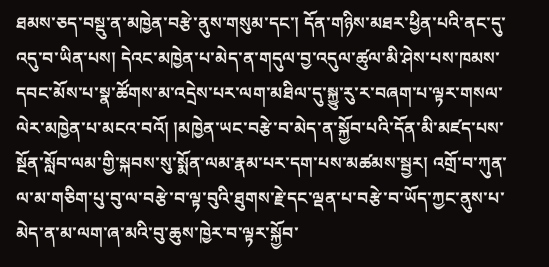ཐམས་ཅད་བསྡུ་ན་མཁྱེན་བརྩེ་ནུས་གསུམ་དང་། དོན་གཉིས་མཐར་ཕྱིན་པའི་ནང་དུ་འདུ་བ་ཡིན་པས། དེའང་མཁྱེན་པ་མེད་ན་གདུལ་བྱ་འདུལ་ཚུལ་མི་ཤེས་པས་ཁམས་དབང་མོས་པ་སྣ་ཚོགས་མ་འདྲེས་པར་ལག་མཐིལ་དུ་སྐྱུ་རུ་ར་བཞག་པ་ལྟར་གསལ་ལེར་མཁྱེན་པ་མངའ་བའོ། །མཁྱེན་ཡང་བརྩེ་བ་མེད་ན་སྐྱོབ་པའི་དོན་མི་མཛད་པས་སྔོན་སློབ་ལམ་གྱི་སྐབས་སུ་སྨོན་ལམ་རྣམ་པར་དག་པས་མཚམས་སྦྱར། འགྲོ་བ་ཀུན་ལ་མ་གཅིག་པུ་བུ་ལ་བརྩེ་བ་ལྟ་བུའི་ཐུགས་རྗེ་དང་ལྡན་པ་བརྩེ་བ་ཡོད་ཀྱང་ནུས་པ་མེད་ན་མ་ལག་ཞ་མའི་བུ་ཆུས་ཁྱེར་བ་ལྟར་སྐྱོབ་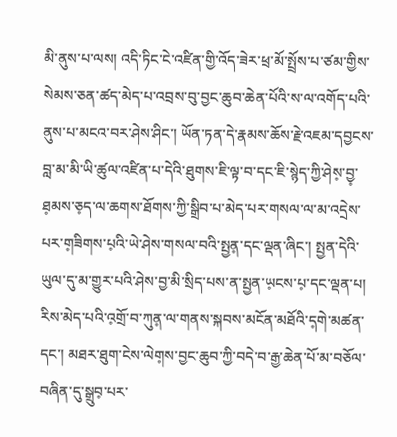མི་ནུས་པ་ལས། འདི་ཏིང་ངེ་འཛིན་གྱི་འོད་ཟེར་ཕྲ་མོ་སྤྲོས་པ་ཙམ་གྱིས་སེམས་ཅན་ཚད་མེད་པ་འབྲས་བུ་བྱང་ཆུབ་ཆེན་པོའི་ས་ལ་འགོད་པའི་ནུས་པ་མངའ་བར་ཤེས་ཤིང་། ཡོན་ཏན་དེ་རྣམས་ཆོས་རྗེ་འཇམ་དབྱངས་བླ་མ་མི་ཡི་ཚུལ་འཛིན་པ་དེའི་ཐུགས་ཇི་ལྟ་བ་དང་ཇི་སྙེད་ཀྱི་ཤེས༷་བྱ༷་ཐ༷མས་ཅ༷ད་ལ་ཆགས་ཐོགས་ཀྱི་སྒྲིབ་པ་མེད་པར་གསལ་ལ་མ་འདྲེས་པར་ག༷ཟིགས་པ༷འི་ཡེ་ཤེས་གསལ་བའི་སྤྱན༷་དང་ལྡན་ཞིང་། སྤྱན་དེའི་ཡུལ་དུ་མ་གྱུར་པའི་ཤེས་བྱ་མི་སྲིད་པས་ན་སྤྱན་ཡ༷ངས་པ༷་དང་ལྡན་པ། རིས་མེད་པའི་འ༷གྲོ་བ་ཀུན༷་ལ་གནས་སྐབས་མངོན་མཐོའི་ད༷གེ་མཚན་དང་། མཐར་ཐུག་ངེས་ལེག༷ས་བྱང་ཆུབ་ཀྱི་བདེ་བ་རྒྱ་ཆེན་པོ་མ་བཅོལ་བཞིན་དུ་སྒྲུབ༷་པར་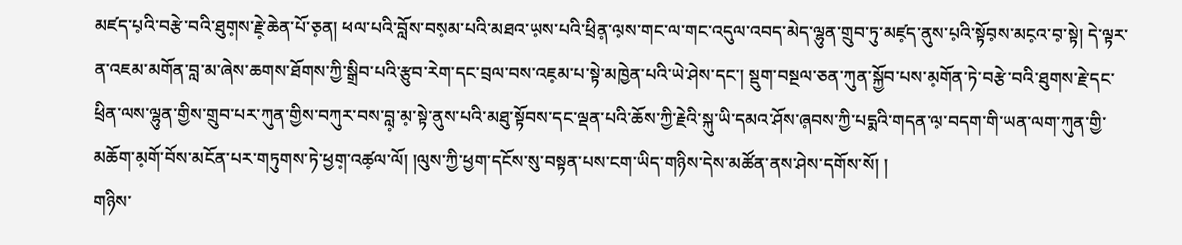མཛད་པ༷འི་བརྩེ་བའི་ཐུག༷ས་རྗེ༷་ཆེན་པོ་ཅ༷ན། ཕལ་པའི་བློས་བས༷མ་པའི་མཐའ་ཡ༷ས་པའི་ཕྲིན༷་ལ༷ས་གང་ལ་གང་འདུལ་འབད་མེད་ལྷུན་གྲུབ་ཏུ་མཛ༷ད་ནུས་པ༷འི་སྟོབ༷ས་མང༷འ་བ༷་སྟེ། དེ་ལྟར་ན་འཇམ་མགོན་བླ་མ་ཞེས་ཆགས་ཐོགས་ཀྱི་སྒྲིབ་པའི་རྩུབ་རེག་དང་བྲལ་བས་འཇ༷མ་པ་སྟེ་མཁྱེན་པའི་ཡེ་ཤེས་དང་། སྡུག་བསྔལ་ཅན་ཀུན་སྐྱོབ་པས་མ༷གོན་ཏེ་བརྩེ་བའི་ཐུགས་རྗེ་དང་ཕྲིན་ལས་ལྷུན་གྱིས་གྲུབ་པར་ཀུན་གྱིས་བཀུར་བས་བླ༷་མ༷་སྟེ་ནུས་པའི་མཐུ་སྟོབས་དང་ལྡན་པའི་ཆོས་ཀྱི་རྗེའི་སྐུ་ཡི་དམའ་ཤོས་ཞ༷བས་ཀྱི་པདྨའི་གདན་ལ༷་བདག་གི་ཡན་ལག་ཀུན་གྱི་མཆོག་མ༷གོ་བོས་མངོན་པར་གཏུགས་ཏེ་ཕྱག༷་འཚ༷ལ་ལོ། །ལུས་ཀྱི་ཕྱག་དངོས་སུ་བསྟན་པས་ངག་ཡིད་གཉིས་དེས་མཚོན་ནས་ཤེས་དགོས་སོ། །
གཉིས་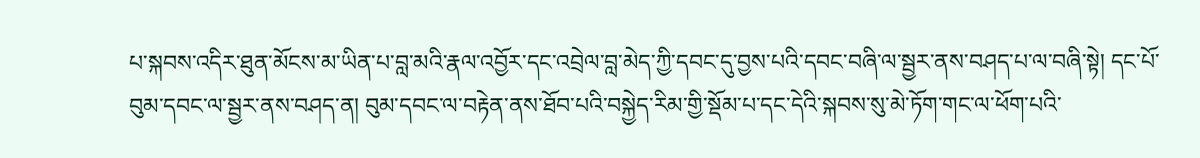པ་སྐབས་འདིར་ཐུན་མོངས་མ་ཡིན་པ་བླ་མའི་རྣལ་འབྱོར་དང་འབྲེལ་བླ་མེད་ཀྱི་དབང་དུ་བྱས་པའི་དབང་བཞི་ལ་སྦྱར་ནས་བཤད་པ་ལ་བཞི་སྟེ། དང་པོ་བུམ་དབང་ལ་སྦྱར་ནས་བཤད་ན། བུམ་དབང་ལ་བརྟེན་ནས་ཐོབ་པའི་བསྐྱེད་རིམ་གྱི་སྡོམ་པ་དང་དེའི་སྐབས་སུ་མེ་ཏོག་གང་ལ་ཕོག་པའི་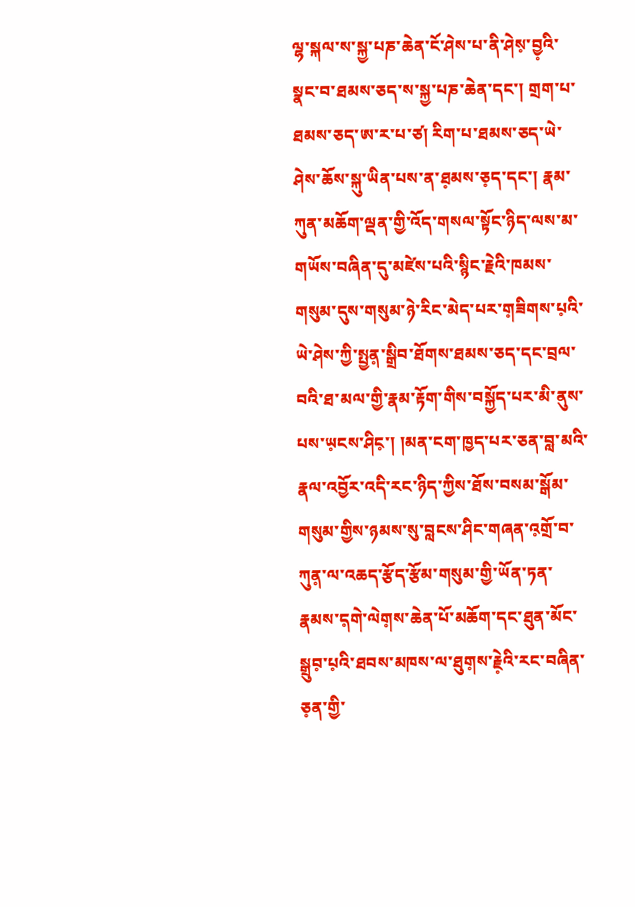ལྷ་སྐལ་ས་སྐྱ་པཎ་ཆེན་ངོ་ཤེས་པ་ནི་ཤེས༷་བྱ༷འི་སྣང་བ་ཐམས་ཅད་ས་སྐྱ་པཎ་ཆེན་དང་། གྲག་པ་ཐམས་ཅད་ཨ་ར་པ་ཙ། རིག་པ་ཐམས་ཅད་ཡེ་ཤེས་ཆོས་སྐུ་ཡིན་པས་ན་ཐ༷མས་ཅ༷ད་དང་། རྣམ་ཀུན་མཆོག་ལྡན་གྱི་འོད་གསལ་སྟོང་ཉིད་ལས་མ་གཡོས་བཞིན་དུ་མཛེས་པའི་སྙིང་རྗེའི་ཁམས་གསུམ་དུས་གསུམ་ཉེ་རིང་མེད་པར་ག༷ཟིགས་པ༷འི་ཡེ་ཤེས་ཀྱི་སྤྱན༷་སྒྲིབ་ཐོགས་ཐམས་ཅད་དང་བྲལ་བའི་ཐ་མལ་གྱི་རྣམ་རྟོག་གིས་བསྐྱོད་པར་མི་ནུས་པས་ཡ༷ངས་ཤིང༷་། །མན་ངག་ཁྱད་པར་ཅན་བླ་མའི་རྣལ་འབྱོར་འདི་རང་ཉིད་ཀྱིས་ཐོས་བསམ་སྒོམ་གསུམ་གྱིས་ཉམས་སུ་བླངས་ཤིང་གཞན་འ༷གྲོ་བ་ཀུན༷་ལ་འཆད་རྩོད་རྩོམ་གསུམ་གྱི་ཡོན་ཏན་རྣམས་ད༷གེ་ལེག༷ས་ཆེན་པོ་མཆོག་དང་ཐུན་མོང་སྒྲུབ༷་པ༷འི་ཐབས་མཁས་ལ་ཐུག༷ས་རྗེ༷འི་རང་བཞིན་ཅ༷ན་གྱི་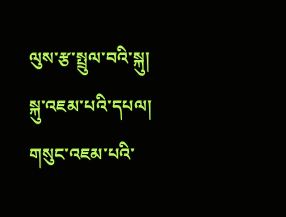ལུས་རྩ་སྤྲུལ་བའི་སྐུ། སྐུ་འཇམ་པའི་དཔལ། གསུང་འཇམ་པའི་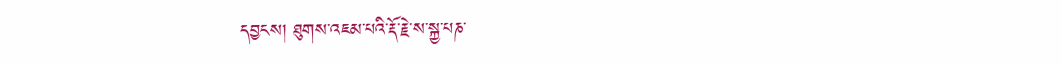དབྱངས། ཐུགས་འཇམ་པའི་རྡོ་རྗེ་ས་སྐྱ་པཎ་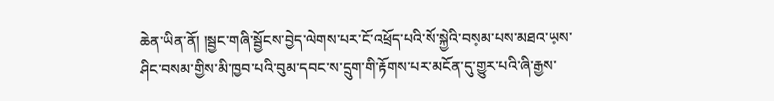ཆེན་ཡིན་ནོ། །སྦྱང་གཞི་སྦྱོངས་བྱེད་ལེགས་པར་ངོ་འཕྲོད་པའི་སོ་སྐྱེའི་བས༷མ་པས་མཐའ་ཡ༷ས་ཤིང་བསམ་གྱིས་མི་ཁྱབ་པའི་བུམ་དབང་ས་དྲུག་གི་རྟོགས་པར་མངོན་དུ་གྱུར་པའི་ཞི་རྒྱས་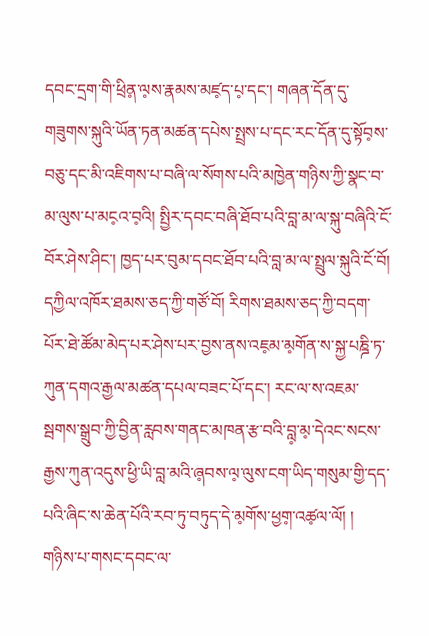དབང་དྲག་གི་ཕྲིན༷་ལ༷ས་རྣམས་མཛ༷ད་པ༷་དང་། གཞན་དོན་དུ་གཟུགས་སྐུའི་ཡོན་ཏན་མཚན་དཔེས་སྤྲས་པ་དང་རང་དོན་དུ་སྟོབ༷ས་བཅུ་དང་མི་འཇིགས་པ་བཞི་ལ་སོགས་པའི་མཁྱེན་གཉིས་ཀྱི་སྣང་བ་མ་ལུས་པ་མང༷འ་བ༷འི། སྤྱིར་དབང་བཞི་ཐོབ་པའི་བླ་མ་ལ་སྐུ་བཞིའི་ངོ་བོར་ཤེས་ཤིང་། ཁྱད་པར་བུམ་དབང་ཐོབ་པའི་བླ་མ་ལ་སྤྲུལ་སྐུའི་ངོ་བོ། དཀྱིལ་འཁོར་ཐམས་ཅད་ཀྱི་གཙོ་བོ། རིགས་ཐམས་ཅད་ཀྱི་བདག་པོར་ཐེ་ཚོམ་མེད་པར་ཤེས་པར་བྱས་ནས་འཇ༷མ་མ༷གོན་ས་སྐྱ་པཎྜི་ཏ་ཀུན་དགའ་རྒྱལ་མཚན་དཔལ་བཟང་པོ་དང་། རང་ལ་ས་འཇམ་སྦགས་སྒྲུབ་ཀྱི་བྱིན་རླབས་གནང་མཁན་རྩ་བའི་བླ༷་མ༷་དེའང་སངས་རྒྱས་ཀུན་འདུས་ཕྱི་ཡི་བླ་མའི་ཞ༷བས་ལ༷་ལུས་ངག་ཡིད་གསུམ་གྱི་དད་པའི་ཞིང་ས་ཆེན་པོའི་རབ་ཏུ་བཏུད་དེ་མ༷གོས་ཕྱག༷་འཚ༷ལ་ལོ། །
གཉིས་པ་གསང་དབང་ལ་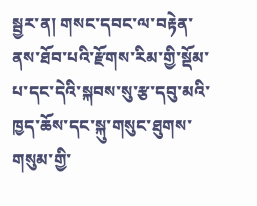སྦྱར་ན། གསང་དབང་ལ་བརྟེན་ནས་ཐོབ་པའི་རྫོགས་རིམ་གྱི་སྡོམ་པ་དང་དེའི་སྐབས་སུ་རྩ་དབུ་མའི་ཁྱད་ཆོས་དང་སྐུ་གསུང་ཐུགས་གསུམ་གྱི་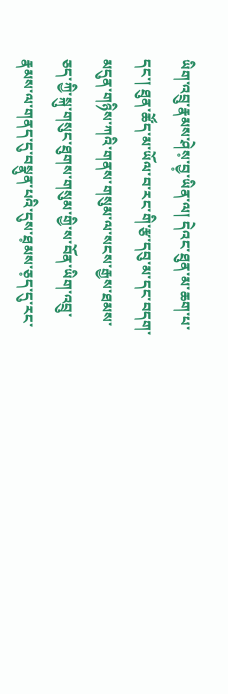ཡིག་འབྲུ་རྣམས་ཤེས༷་བྱ༷་ཡིན་ལ། དེའང་ཐུན་མ་ཆག་པ་དང་། ཐུན་ཚོད་མ་ཡོལ་བ་རང་གི་རྩ་དབུ་མ་དང་བདག་མདུན་གཉིས་ཀའི་གནས་གསུམ་ལ་སངས་རྒྱས་ཐམས་ཅད་ཀྱི་སྐུ་གསུང་ཐུགས་གསུམ་གྱི་ས་བོན་ཡིག་འབྲུ་རྣམས་ལ་གནད་དུ་བསྣུན་པའི་དུས་ཐ༷མས་ཅ༷ད་དུ་རང་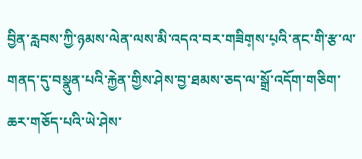བྱིན་རླབས་ཀྱི་ཉམས་ལེན་ལས་མི་འདའ་བར་གཟིག༷ས་པ༷འི་ནང་གི་རྩ་ལ་གནད་དུ་བསྣུན་པའི་རྐྱེན་གྱིས་ཤེས་བྱ་ཐམས་ཅད་ལ་སྒྲོ་འདོག་གཅིག་ཆར་གཅོད་པའི་ཡེ་ཤེས་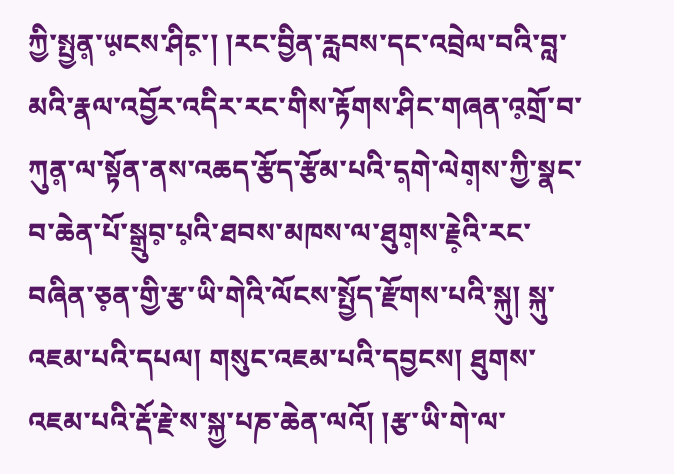ཀྱི་སྤྱན༷་ཡ༷ངས་ཤིང༷་། །རང་བྱིན་རླབས་དང་འབྲེལ་བའི་བླ་མའི་རྣལ་འབྱོར་འདིར་རང་གིས་རྟོགས་ཤིང་གཞན་འ༷གྲོ་བ་ཀུན༷་ལ་སྟོན་ནས་འཆད་རྩོད་རྩོམ་པའི་ད༷གེ་ལེག༷ས་ཀྱི་སྣང་བ་ཆེན་པོ་སྒྲུབ༷་པ༷འི་ཐབས་མཁས་ལ་ཐུག༷ས་རྗེ༷འི་རང་བཞིན་ཅ༷ན་གྱི་རྩ་ཡི་གེའི་ལོངས་སྤྱོད་རྫོགས་པའི་སྐུ། སྐུ་འཇམ་པའི་དཔལ། གསུང་འཇམ་པའི་དབྱངས། ཐུགས་འཇམ་པའི་རྡོ་རྗེ་ས་སྐྱ་པཎ་ཆེན་ལའོ། །རྩ་ཡི་གེ་ལ་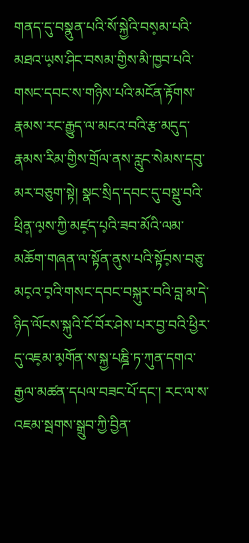གནད་དུ་བསྣུན་པའི་སོ་སྐྱེའི་བས༷མ་པའི་མཐའ་ཡ༷ས་ཤིང་བསམ་གྱིས་མི་ཁྱབ་པའི་གསང་དབང་ས་གཉིས་པའི་མངོན་རྟོགས་རྣམས་རང་རྒྱུད་ལ་མངའ་བའི་རྩ་མདུད་རྣམས་རིམ་གྱིས་གྲོལ་ནས་རླུང་སེམས་དབུ་མར་བཅུག་སྟེ། སྣང་སྲིད་དབང་དུ་བསྡུ་བའི་ཕྲིན༷་ལ༷ས་ཀྱི་མཛ༷ད་པ༷འི་ཟབ་མོའི་ལམ་མཆོག་གཞན་ལ་སྟོན་ནུས་པའི་སྟོབ༷ས་བཅུ་མང༷འ་བ༷འི་གསང་དབང་བསྐུར་བའི་བླ་མ་དེ་ཉིད་ལོངས་སྐུའི་ངོ་བོར་ཤེས་པར་བྱ་བའི་ཕྱིར་དུ་འཇ༷མ་མ༷གོན་ས་སྐྱ་པཎྜི་ཏ་ཀུན་དགའ་རྒྱལ་མཚན་དཔལ་བཟང་པོ་དང་། རང་ལ་ས་འཇམ་སྦགས་སྒྲུབ་ཀྱི་བྱིན་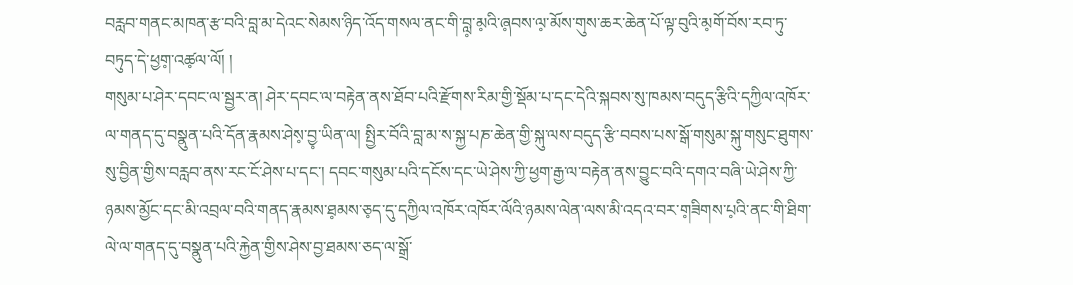བརླབ་གནང་མཁན་རྩ་བའི་བླ་མ་དེའང་སེམས་ཉིད་འོད་གསལ་ནང་གི་བླ༷་མ༷འི་ཞ༷བས་ལ༷་མོས་གུས་ཆར་ཆེན་པོ་ལྟ་བུའི་མ༷གོ་བོས་རབ་ཏུ་བཏུད་དེ་ཕྱག༷་འཚ༷ལ་ལོ། །
གསུམ་པ་ཤེར་དབང་ལ་སྦྱར་ན། ཤེར་དབང་ལ་བརྟེན་ནས་ཐོབ་པའི་རྫོགས་རིམ་གྱི་སྡོམ་པ་དང་དེའི་སྐབས་སུ་ཁམས་བདུད་རྩིའི་དཀྱིལ་འཁོར་ལ་གནད་དུ་བསྣུན་པའི་དོན་རྣམས་ཤེས༷་བྱ༷་ཡིན་ལ། སྤྱིར་བོའི་བླ་མ་ས་སྐྱ་པཎ་ཆེན་གྱི་སྐུ་ལས་བདུད་རྩི་བབས་པས་སྒོ་གསུམ་སྐུ་གསུང་ཐུགས་སུ་བྱིན་གྱིས་བརླབ་ནས་རང་ངོ་ཤེས་པ་དང་། དབང་གསུམ་པའི་དངོས་དང་ཡེ་ཤེས་ཀྱི་ཕྱག་རྒྱ་ལ་བརྟེན་ནས་བྱུང་བའི་དགའ་བཞི་ཡེ་ཤེས་ཀྱི་ཉམས་མྱོང་དང་མི་འབྲལ་བའི་གནད་རྣམས་ཐ༷མས་ཅ༷ད་དུ་དཀྱིལ་འཁོར་འཁོར་ལོའི་ཉམས་ལེན་ལས་མི་འདའ་བར་ག༷ཟིགས་པ༷འི་ནང་གི་ཐིག་ལེ་ལ་གནད་དུ་བསྣུན་པའི་རྐྱེན་གྱིས་ཤེས་བྱ་ཐམས་ཅད་ལ་སྒྲོ་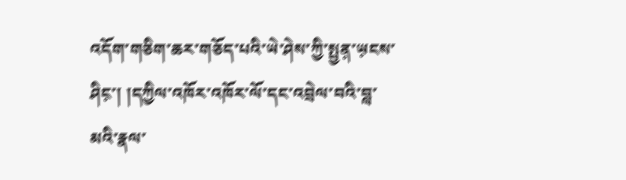འདོག་གཅིག་ཆར་གཅོད་པའི་ཡེ་ཤེས་ཀྱི་སྤྱན༷་ཡ༷ངས་ཤིང༷་། །དཀྱིལ་འཁོར་འཁོར་ལོ་དང་འབྲེལ་བའི་བླ་མའི་རྣལ་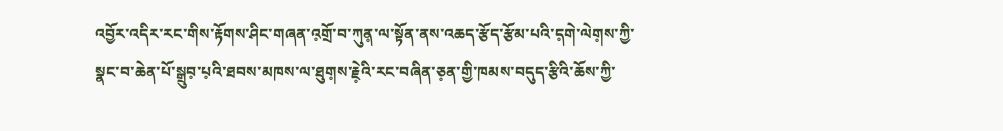འབྱོར་འདིར་རང་གིས་རྟོགས་ཤིང་གཞན་འ༷གྲོ་བ་ཀུན༷་ལ་སྟོན་ནས་འཆད་རྩོད་རྩོམ་པའི་ད༷གེ་ལེག༷ས་ཀྱི་སྣང་བ་ཆེན་པོ་སྒྲུབ༷་པ༷འི་ཐབས་མཁས་ལ་ཐུག༷ས་རྗེ༷འི་རང་བཞིན་ཅ༷ན་གྱི་ཁམས་བདུད་རྩིའི་ཆོས་ཀྱི་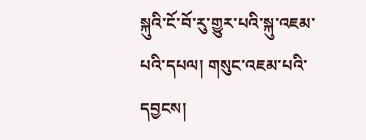སྐུའི་ངོ་བོ་རུ་གྱུར་པའི་སྐུ་འཇམ་པའི་དཔལ། གསུང་འཇམ་པའི་དབྱངས།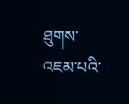ཐུགས་འཇམ་པའི་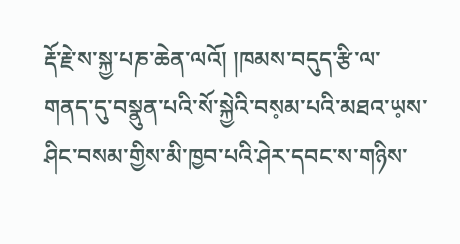རྡོ་རྗེ་ས་སྐྱ་པཎ་ཆེན་ལའོ། །ཁམས་བདུད་རྩི་ལ་གནད་དུ་བསྣུན་པའི་སོ་སྐྱེའི་བས༷མ་པའི་མཐའ་ཡ༷ས་ཤིང་བསམ་གྱིས་མི་ཁྱབ་པའི་ཤེར་དབང་ས་གཉིས་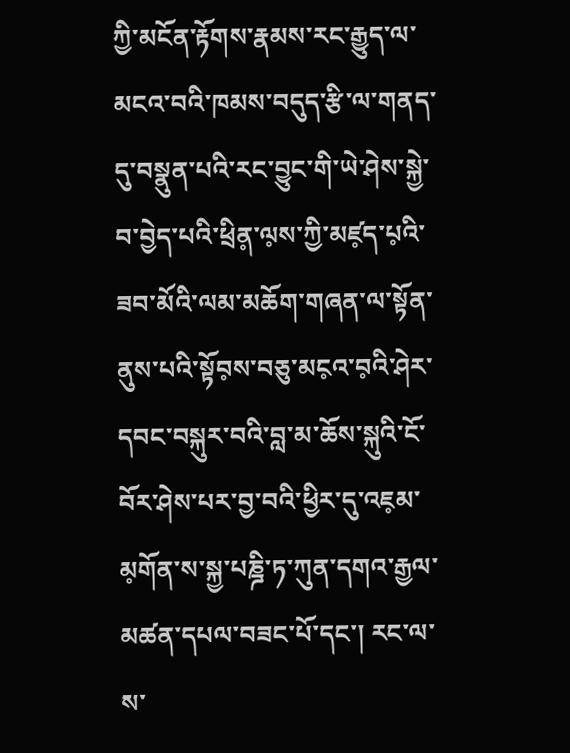ཀྱི་མངོན་རྟོགས་རྣམས་རང་རྒྱུད་ལ་མངའ་བའི་ཁམས་བདུད་རྩི་ལ་གནད་དུ་བསྣུན་པའི་རང་བྱུང་གི་ཡེ་ཤེས་སྐྱེ་བ་བྱེད་པའི་ཕྲིན༷་ལ༷ས་ཀྱི་མཛ༷ད་པ༷འི་ཟབ་མོའི་ལམ་མཆོག་གཞན་ལ་སྟོན་ནུས་པའི་སྟོབ༷ས་བཅུ་མང༷འ་བ༷འི་ཤེར་དབང་བསྐུར་བའི་བླ་མ་ཆོས་སྐུའི་ངོ་བོར་ཤེས་པར་བྱ་བའི་ཕྱིར་དུ་འཇ༷མ་མ༷གོན་ས་སྐྱ་པཎྜི་ཏ་ཀུན་དགའ་རྒྱལ་མཚན་དཔལ་བཟང་པོ་དང་། རང་ལ་ས་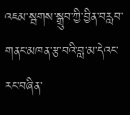འཇམ་སྦགས་སྒྲུབ་ཀྱི་བྱིན་བརླབ་གནང་མཁན་རྩ་བའི་བླ་མ་དེའང་རང་བཞིན་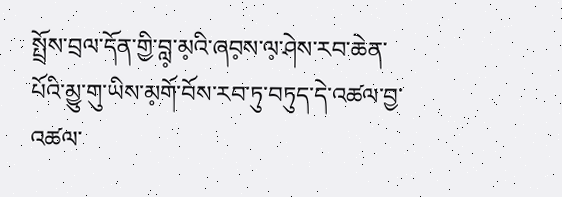སྤྲོས་བྲལ་དོན་གྱི་བླ༷་མ༷འི་ཞབ༷ས་ལ༷་ཤེས་རབ་ཆེན་པོའི་མྱུ་གུ་ཡིས་མ༷གོ་བོས་རབ་ཏུ་བཏུད་དེ་འཚལ་བྱ་འཚལ་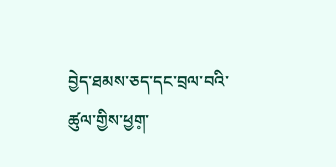བྱེད་ཐམས་ཅད་དང་བྲལ་བའི་ཚུལ་གྱིས་ཕྱག༷་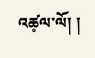འཚ༷ལ་ལོ། །